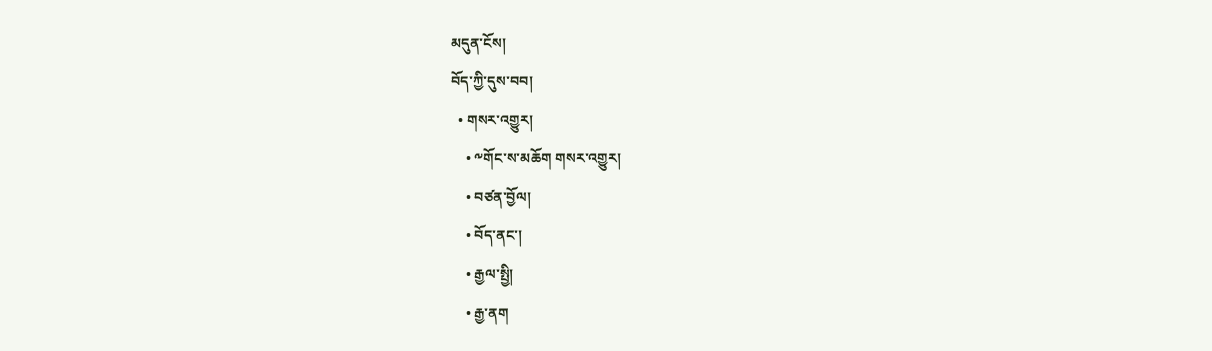མདུན་ངོས།
བོད་ཀྱི་དུས་བབ།
  • གསར་འགྱུར།
    • ༸གོང་ས་མཆོག གསར་འགྱུར།
    • བཙན་བྱོལ།
    • བོད་ནང་།
    • རྒྱལ་སྤྱི།
    • རྒྱ་ནག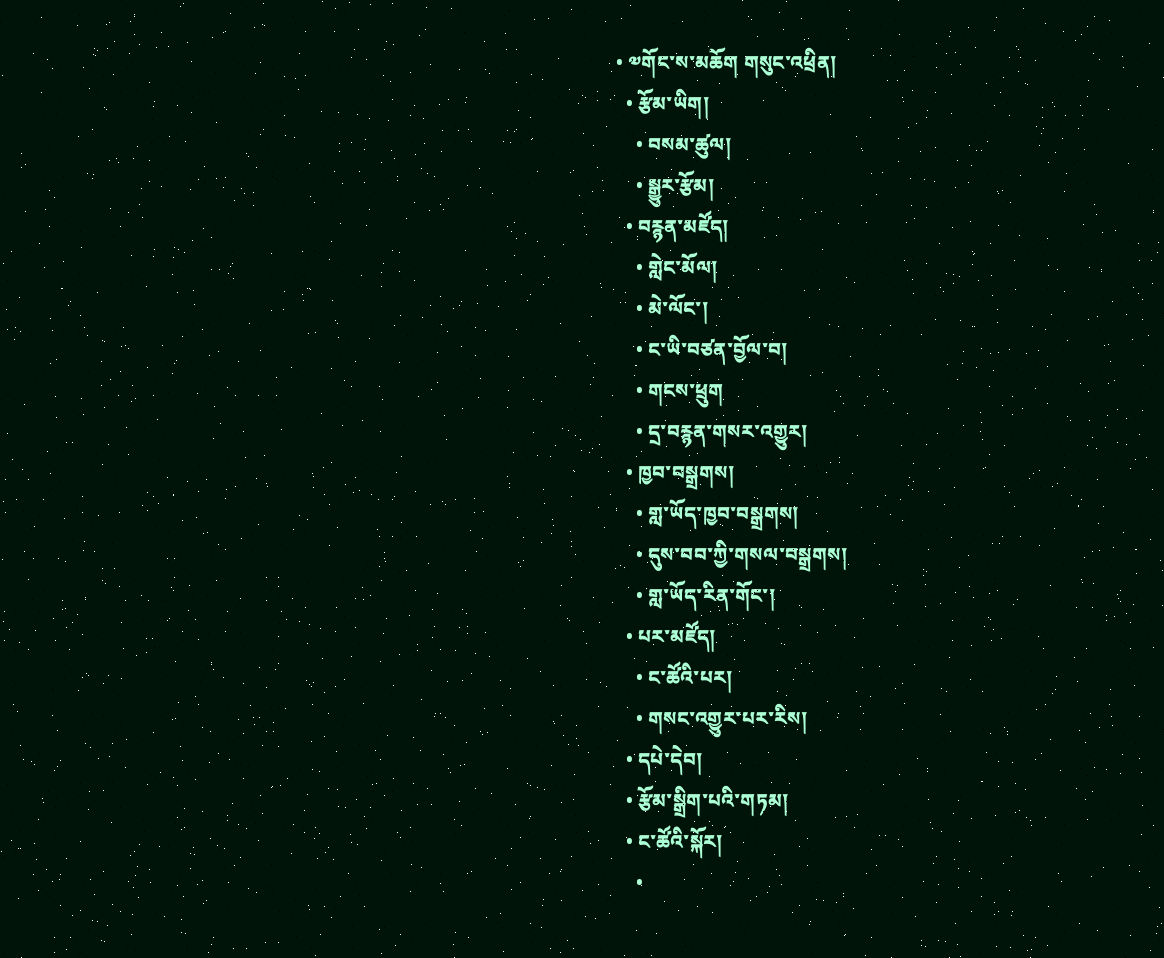• ༧གོང་ས་མཆོག གསུང་འཕྲིན།
  • རྩོམ་ཡིག།
    • བསམ་ཚུལ།
    • སྒྱུར་རྩོམ།
  • བརྙན་མཛོད།
    • གླེང་མོལ།
    • མེ་ལོང་།
    • ང་ཡི་བཙན་བྱོལ་བ།
    • གངས་ཕྲུག
    • དྲ་བརྙན་གསར་འགྱུར།
  • ཁྱབ་བསྒྲགས།
    • གླ་ཡོད་ཁྱབ་བསྒྲགས།
    • དུས་བབ་ཀྱི་གསལ་བསྒྲགས།
    • གླ་ཡོད་རིན་གོང་།
  • པར་མཛོད།
    • ང་ཚོའི་པར།
    • གསང་འགྱུར་པར་རིས།
  • དཔེ་དེབ།
  • རྩོམ་སྒྲིག་པའི་གཏམ།
  • ང་ཚོའི་སྐོར།
    •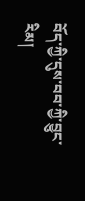བོད་ཀྱི་དུས་བབ་ཀྱི་བྱུང་རིམ།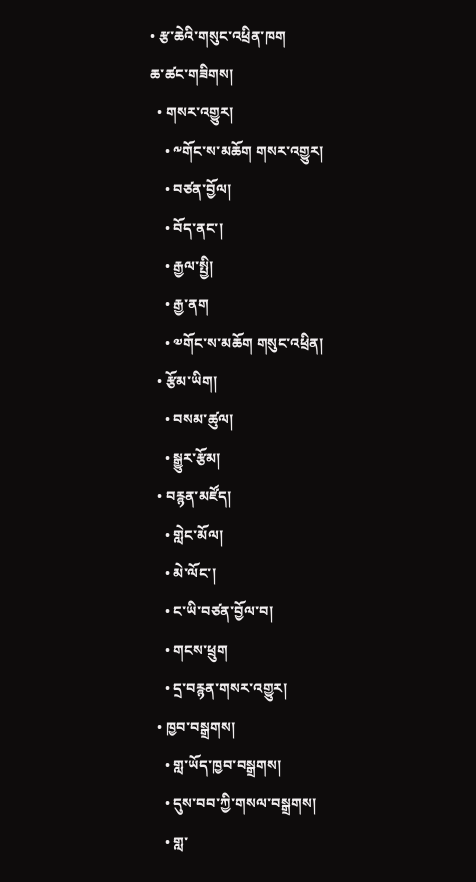• རྩ་ཆེའི་གསུང་འཕྲིན་ཁག
ཆ་ཚང་གཟིགས།
  • གསར་འགྱུར།
    • ༸གོང་ས་མཆོག གསར་འགྱུར།
    • བཙན་བྱོལ།
    • བོད་ནང་།
    • རྒྱལ་སྤྱི།
    • རྒྱ་ནག
    • ༧གོང་ས་མཆོག གསུང་འཕྲིན།
  • རྩོམ་ཡིག།
    • བསམ་ཚུལ།
    • སྒྱུར་རྩོམ།
  • བརྙན་མཛོད།
    • གླེང་མོལ།
    • མེ་ལོང་།
    • ང་ཡི་བཙན་བྱོལ་བ།
    • གངས་ཕྲུག
    • དྲ་བརྙན་གསར་འགྱུར།
  • ཁྱབ་བསྒྲགས།
    • གླ་ཡོད་ཁྱབ་བསྒྲགས།
    • དུས་བབ་ཀྱི་གསལ་བསྒྲགས།
    • གླ་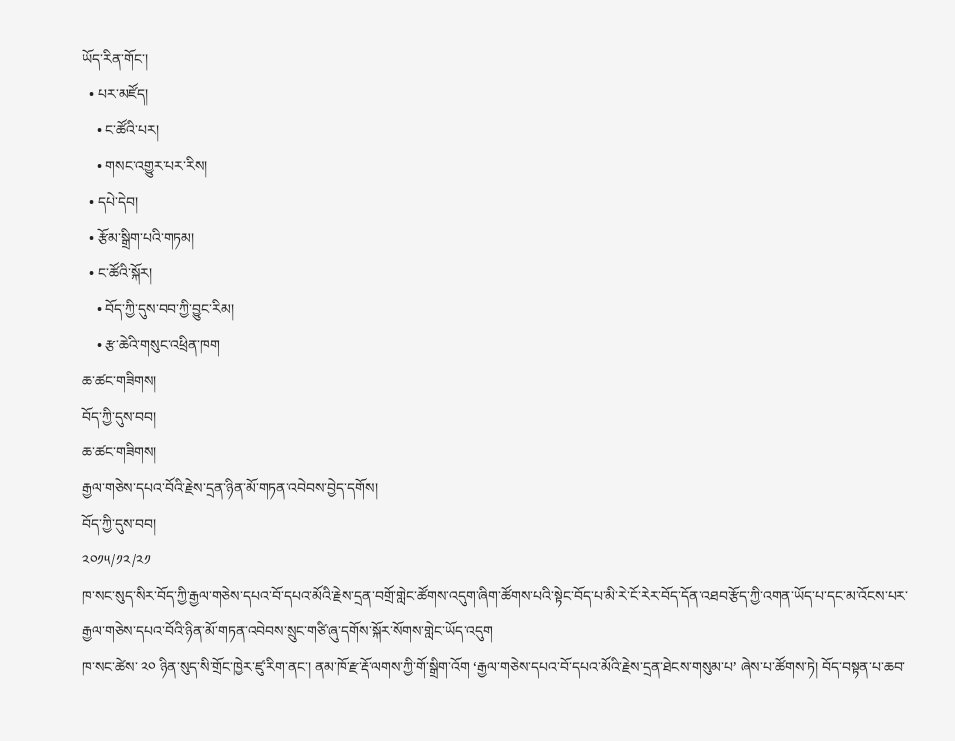ཡོད་རིན་གོང་།
  • པར་མཛོད།
    • ང་ཚོའི་པར།
    • གསང་འགྱུར་པར་རིས།
  • དཔེ་དེབ།
  • རྩོམ་སྒྲིག་པའི་གཏམ།
  • ང་ཚོའི་སྐོར།
    • བོད་ཀྱི་དུས་བབ་ཀྱི་བྱུང་རིམ།
    • རྩ་ཆེའི་གསུང་འཕྲིན་ཁག
ཆ་ཚང་གཟིགས།
བོད་ཀྱི་དུས་བབ།
ཆ་ཚང་གཟིགས།
རྒྱལ་གཅེས་དཔའ་བོའི་རྗེས་དྲན་ཉིན་མོ་གཏན་འབེབས་བྱེད་དགོས།
བོད་ཀྱི་དུས་བབ།
༢༠༡༥/༡༢/༢༡
ཁ་སང་སུད་སིར་བོད་ཀྱི་རྒྱལ་གཅེས་དཔའ་བོ་དཔའ་མོའི་རྗེས་དྲན་བགྲོ་གླེང་ཚོགས་འདུག་ཞིག་ཚོགས་པའི་སྟེང་བོད་པ་མི་རེ་ངོ་རེར་བོད་དོན་འཐབ་རྩོད་ཀྱི་འགན་ཡོད་པ་དང་མ་འོངས་པར་རྒྱལ་གཅེས་དཔའ་བོའི་ཉིན་མོ་གཏན་འབེབས་སྲུང་གཙི་ཞུ་དགོས་སྐོར་སོགས་གླེང་ཡོད་འདུག
ཁ་སང་ཚེས་ ༢༠ ཉིན་སུད་སི་གྲོང་ཁྱེར་ཛུ་རིག་ནང་། ནམ་ཁོ་རྫ་རྡོ་ལགས་ཀྱི་གོ་སྒྲིག་འོག ‘རྒྱལ་གཅེས་དཔའ་བོ་དཔའ་མོའི་རྗེས་དྲན་ཐེངས་གསུམ་པ’ ཞེས་པ་ཚོགས་ཏེ། བོད་བསྟན་པ་ཆབ་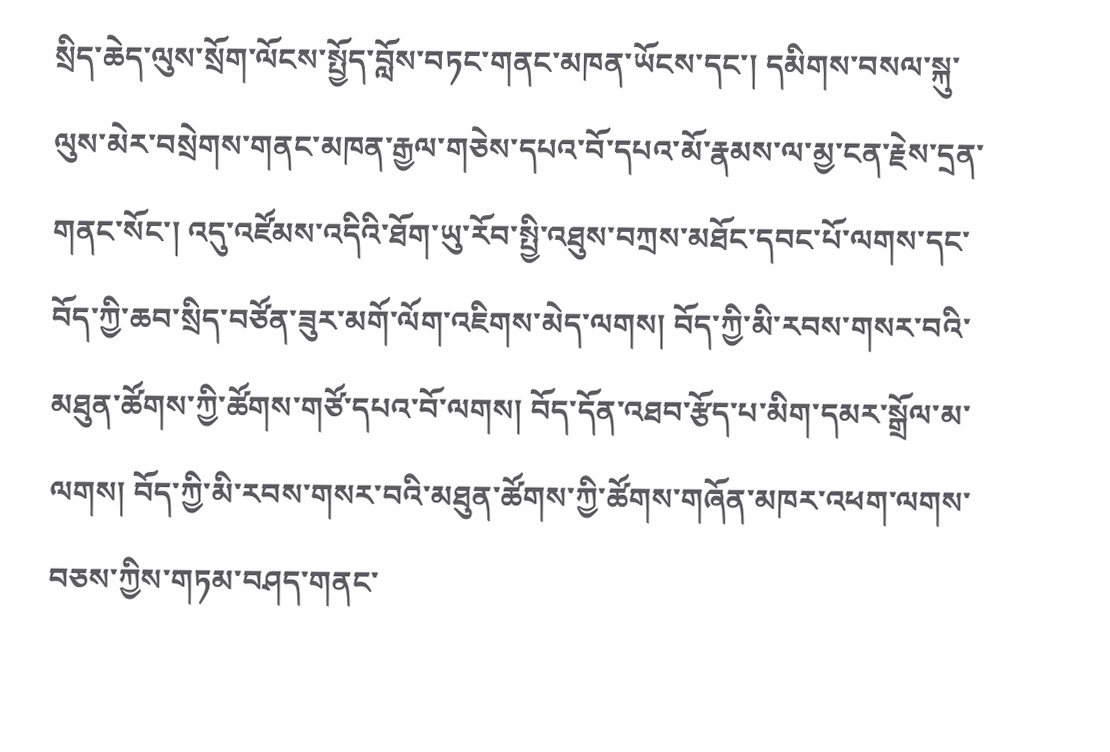སྲིད་ཆེད་ལུས་སྲོག་ལོངས་སྤྱོད་བློས་བཏང་གནང་མཁན་ཡོངས་དང་། དམིགས་བསལ་སྐུ་ལུས་མེར་བསྲེགས་གནང་མཁན་རྒྱལ་གཅེས་དཔའ་བོ་དཔའ་མོ་རྣམས་ལ་མྱ་ངན་རྗེས་དྲན་གནང་སོང་། འདུ་འཛོམས་འདིའི་ཐོག་ཡུ་རོབ་སྤྱི་འཐུས་བཀྲས་མཐོང་དབང་པོ་ལགས་དང་བོད་ཀྱི་ཆབ་སྲིད་བཙོན་ཟུར་མགོ་ལོག་འཇིགས་མེད་ལགས། བོད་ཀྱི་མི་རབས་གསར་བའི་མཐུན་ཚོགས་ཀྱི་ཚོགས་གཙོ་དཔའ་བོ་ལགས། བོད་དོན་འཐབ་རྩོད་པ་མིག་དམར་སྒྲོལ་མ་ལགས། བོད་ཀྱི་མི་རབས་གསར་བའི་མཐུན་ཚོགས་ཀྱི་ཚོགས་གཞོན་མཁར་འཕག་ལགས་བཅས་ཀྱིས་གཏམ་བཤད་གནང་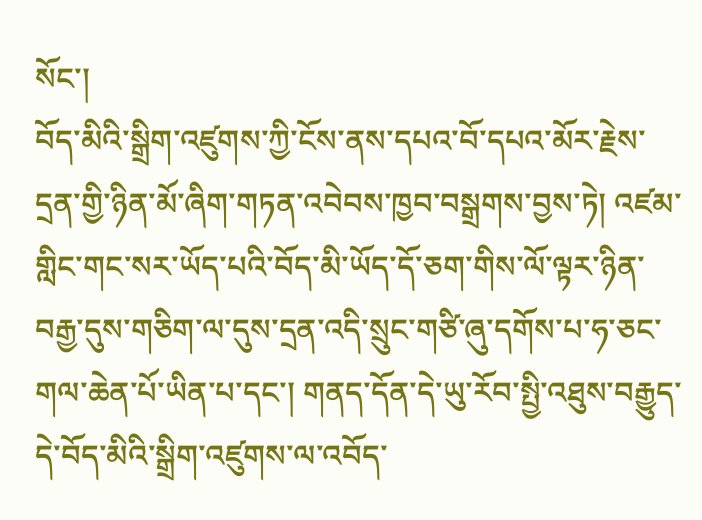སོང་།
བོད་མིའི་སྒྲིག་འཛུགས་ཀྱི་ངོས་ནས་དཔའ་བོ་དཔའ་མོར་རྗེས་དྲན་གྱི་ཉིན་མོ་ཞིག་གཏན་འབེབས་ཁྱབ་བསྒྲགས་བྱས་ཏེ། འཛམ་གླིང་གང་སར་ཡོད་པའི་བོད་མི་ཡོད་དོ་ཅག་གིས་ལོ་ལྟར་ཉིན་བརྒྱ་དུས་གཅིག་ལ་དུས་དྲན་འདི་སྲུང་གཙི་ཞུ་དགོས་པ་ཧ་ཅང་གལ་ཆེན་པོ་ཡིན་པ་དང་། གནད་དོན་དེ་ཡུ་རོབ་སྤྱི་འཐུས་བརྒྱུད་དེ་བོད་མིའི་སྒྲིག་འཛུགས་ལ་འབོད་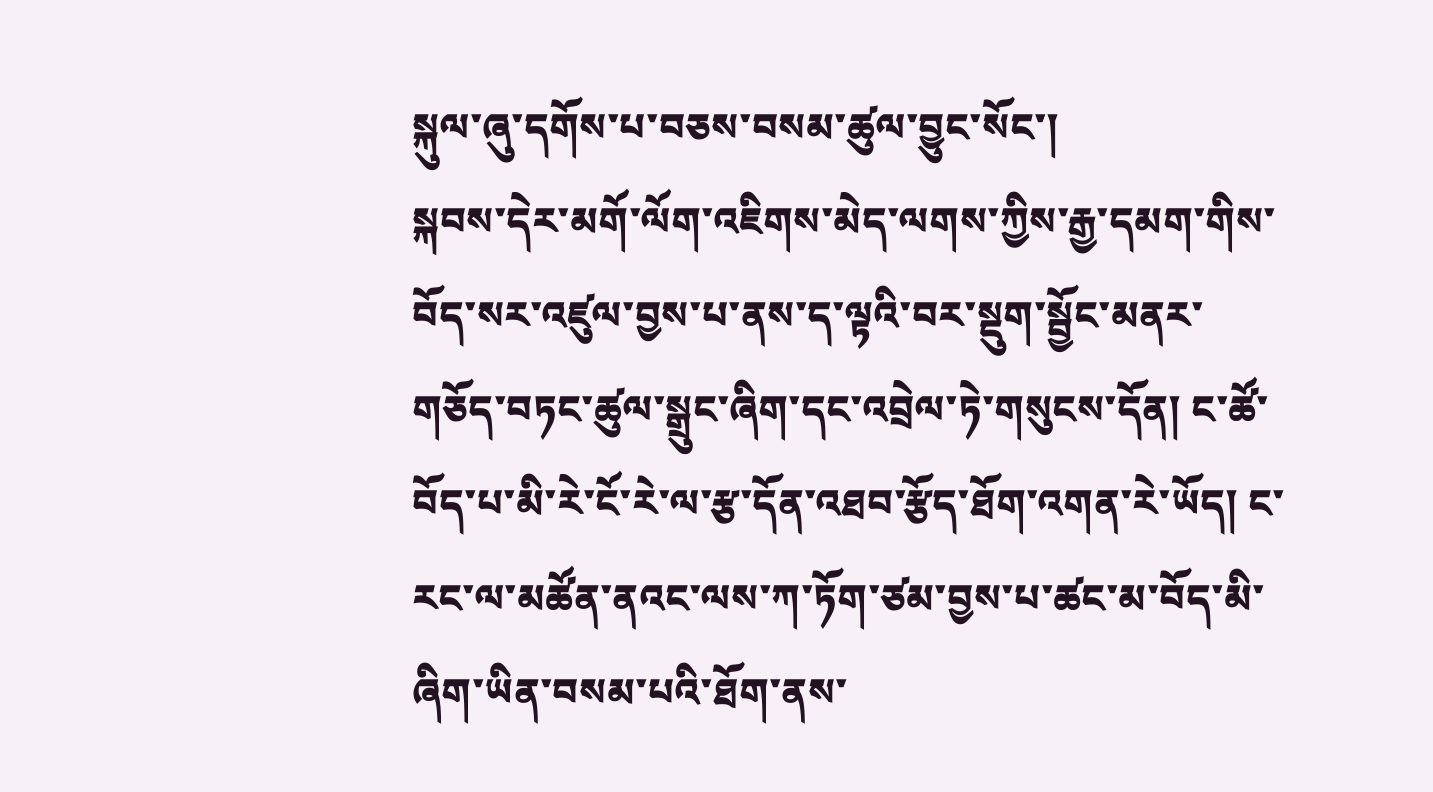སྐུལ་ཞུ་དགོས་པ་བཅས་བསམ་ཚུལ་བྱུང་སོང་།
སྐབས་དེར་མགོ་ལོག་འཇིགས་མེད་ལགས་ཀྱིས་རྒྱ་དམག་གིས་བོད་སར་འཛུལ་བྱས་པ་ནས་ད་ལྟའི་བར་སྡུག་སྦྱོང་མནར་གཅོད་བཏང་ཚུལ་སྒྲུང་ཞིག་དང་འབྲེལ་ཏེ་གསུངས་དོན། ང་ཚོ་བོད་པ་མི་རེ་ངོ་རེ་ལ་རྩ་དོན་འཐབ་རྩོད་ཐོག་འགན་རེ་ཡོད། ང་རང་ལ་མཚོན་ནའང་ལས་ཀ་ཏོག་ཙམ་བྱས་པ་ཚང་མ་བོད་མི་ཞིག་ཡིན་བསམ་པའི་ཐོག་ནས་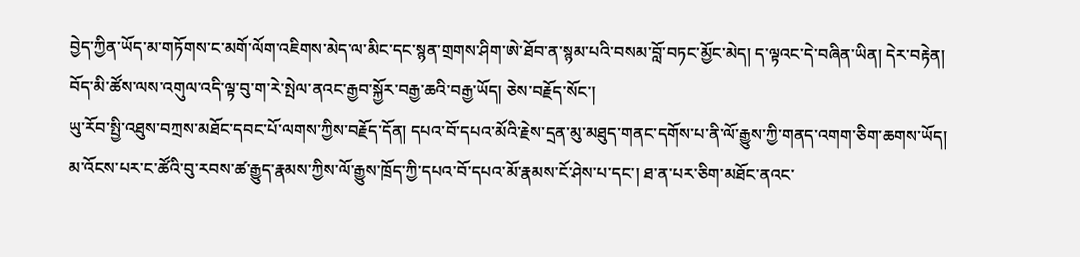བྱེད་ཀྱིན་ཡོད་མ་གཏོགས་ང་མགོ་ལོག་འཇིགས་མེད་ལ་མིང་དང་སྙན་གྲགས་ཤིག་ཨེ་ཐོབ་ན་སྙམ་པའི་བསམ་བློ་བཏང་མྱོང་མེད། ད་ལྟའང་དེ་བཞིན་ཡིན། དེར་བརྟེན། བོད་མི་ཚོས་ལས་འགུལ་འདི་ལྟ་བུ་ག་རེ་སྤེལ་ནའང་རྒྱབ་སྐྱོར་བརྒྱ་ཆའི་བརྒྱ་ཡོད། ཅེས་བརྗོད་སོང་།
ཡུ་རོབ་སྤྱི་འཐུས་བཀྲས་མཐོང་དབང་པོ་ལགས་ཀྱིས་བརྗོད་དོན། དཔའ་བོ་དཔའ་མོའི་རྗེས་དྲན་མུ་མཐུད་གནང་དགོས་པ་ནི་ལོ་རྒྱུས་ཀྱི་གནད་འགག་ཅིག་ཆགས་ཡོད། མ་འོངས་པར་ང་ཚོའི་བུ་རབས་ཚ་རྒྱུད་རྣམས་ཀྱིས་ལོ་རྒྱུས་ཁྲོད་ཀྱི་དཔའ་བོ་དཔའ་མོ་རྣམས་ངོ་ཤེས་པ་དང་། ཐ་ན་པར་ཅིག་མཐོང་ནའང་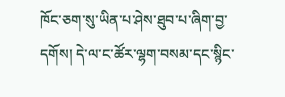ཁོང་ཅག་སུ་ཡིན་པ་ཤེས་ཐུབ་པ་ཞིག་བྱ་དགོས། དེ་ལ་ང་ཚོར་ལྷག་བསམ་དང་སྙིང་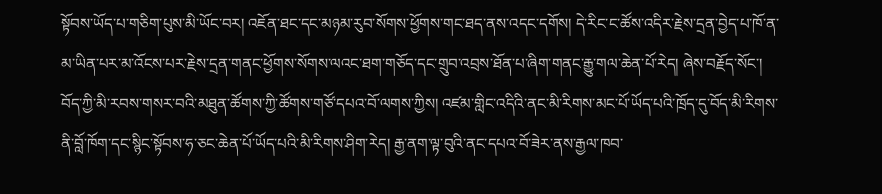སྟོབས་ཡོད་པ་གཅིག་པུས་མི་ཡོང་བར། འཇོན་ཐང་དང་མཉམ་རུབ་སོགས་ཕྱོགས་གང་ཐད་ནས་འདང་དགོས། དེ་རིང་ང་ཚོས་འདིར་རྗེས་དྲན་བྱེད་པ་ཁོ་ན་མ་ཡིན་པར་མ་འོངས་པར་རྗེས་དྲན་གནང་ཕྱོགས་སོགས་ལའང་ཐག་གཅོད་དང་གྲུབ་འབྲས་ཐོན་པ་ཞིག་གནང་རྒྱུ་གལ་ཆེན་པོ་རེད། ཞེས་བརྗོད་སོང་།
བོད་ཀྱི་མི་རབས་གསར་བའི་མཐུན་ཚོགས་ཀྱི་ཚོགས་གཙོ་དཔའ་བོ་ལགས་ཀྱིས། འཛམ་གླིང་འདིའི་ནང་མི་རིགས་མང་པོ་ཡོད་པའི་ཁྲོད་དུ་བོད་མི་རིགས་ནི་བློ་ཁོག་དང་སྙིང་སྟོབས་ཧ་ཅང་ཆེན་པོ་ཡོད་པའི་མི་རིགས་ཤིག་རེད། རྒྱ་ནག་ལྟ་བུའི་ནང་དཔའ་བོ་ཟེར་ནས་རྒྱལ་ཁབ་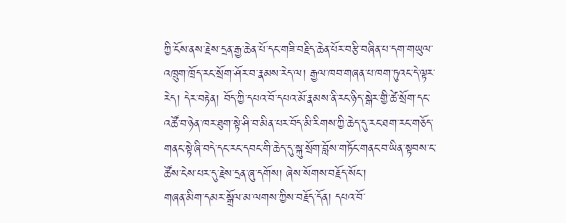ཀྱི་ངོས་ནས་རྗེས་དྲན་རྒྱ་ཆེན་པོ་དང་གཟི་བརྗིད་ཆེན་པོར་བརྩི་བཞིན་པ་དག་གཡུལ་འཁྲུག་ཁྲོད་རང་སྲོག་ཤོར་བ་རྣམས་རེད་ལ། རྒྱལ་ཁབ་གཞན་པ་ཁག་ཏུའང་དེ་ལྟར་རེད། དེར་བརྟེན། བོད་ཀྱི་དཔའ་བོ་དཔའ་མོ་རྣམས་ནི་རང་ཉིད་སྒེར་གྱི་ཚེ་སྲོག་དང་འཚོ་བ་ཉེན་ཁར་ཐུག་སྟེ་ཤི་བ་མིན་པར་བོད་མི་རིགས་ཀྱི་ཆེད་དུ་རང་ཐག་རང་གཅོད་གནང་སྟེ་ཞི་བདེ་དང་རང་དབང་གི་ཆེད་དུ་སྐུ་སྲོག་བློས་གཏོང་གནང་བ་ཡིན་སྟབས་ང་ཚོས་ངེས་པར་དུ་རྗེས་དྲན་ཞུ་དགོས། ཞེས་སོགས་བརྗོད་སོང་།
གཞན་མིག་དམར་སྒྲོལ་མ་ལགས་ཀྱིས་བརྗོད་དོན། དཔའ་བོ་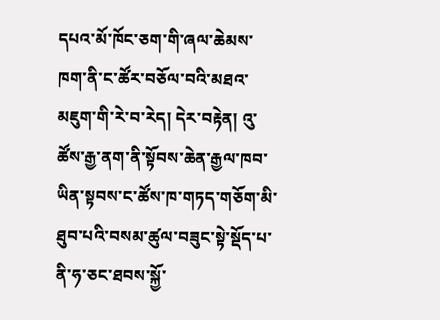དཔའ་མོ་ཁོང་ཅག་གི་ཞལ་ཆེམས་ཁག་ནི་ང་ཚོར་བཅོལ་བའི་མཐའ་མཇུག་གི་རེ་བ་རེད། དེར་བརྟེན། འུ་ཚོས་རྒྱ་ནག་ནི་སྟོབས་ཆེན་རྒྱལ་ཁབ་ཡིན་སྟབས་ང་ཚོས་ཁ་གཏད་གཅོག་མི་ཐུབ་པའི་བསམ་ཚུལ་བཟུང་སྟེ་སྡོད་པ་ནི་ཧ་ཅང་ཐབས་སྐྱོ་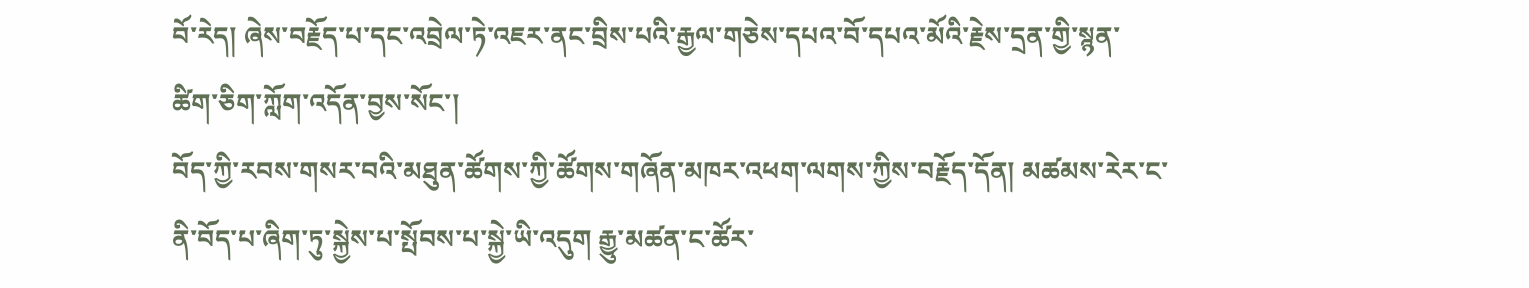བོ་རེད། ཞེས་བརྗོད་པ་དང་འབྲེལ་ཏེ་འཇར་ནང་བྲིས་པའི་རྒྱལ་གཅེས་དཔའ་བོ་དཔའ་མོའི་རྗེས་དྲན་གྱི་སྙན་ཚིག་ཅིག་ཀློག་འདོན་བྱས་སོང་།
བོད་ཀྱི་རབས་གསར་བའི་མཐུན་ཚོགས་ཀྱི་ཚོགས་གཞོན་མཁར་འཕག་ལགས་ཀྱིས་བརྗོད་དོན། མཚམས་རེར་ང་ནི་བོད་པ་ཞིག་ཏུ་སྐྱེས་པ་སྤོབས་པ་སྐྱེ་ཡི་འདུག རྒྱུ་མཚན་ང་ཚོར་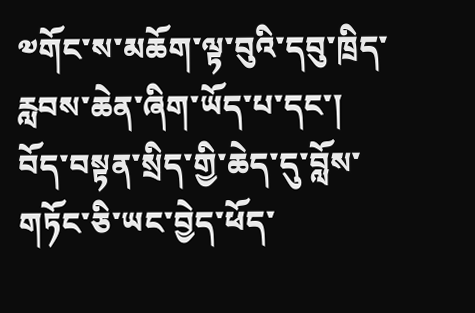༧གོང་ས་མཆོག་ལྟ་བུའི་དབུ་ཁྲིད་རླབས་ཆེན་ཞིག་ཡོད་པ་དང་། བོད་བསྟན་སྲིད་གྱི་ཆེད་དུ་བློས་གཏོང་ཅི་ཡང་བྱེད་ཕོད་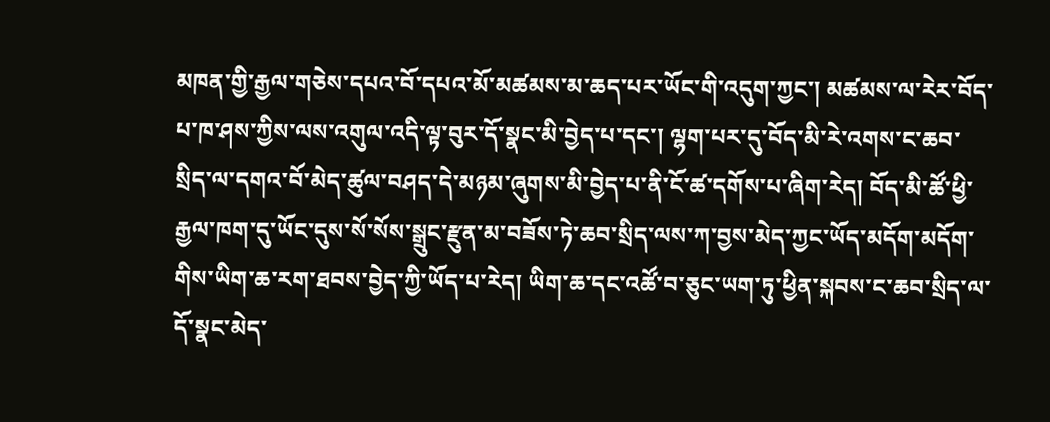མཁན་གྱི་རྒྱལ་གཅེས་དཔའ་བོ་དཔའ་མོ་མཚམས་མ་ཆད་པར་ཡོང་གི་འདུག་ཀྱང་། མཚམས་ལ་རེར་བོད་པ་ཁ་ཤས་ཀྱིས་ལས་འགུལ་འདི་ལྟ་བུར་དོ་སྣང་མི་བྱེད་པ་དང་། ལྷག་པར་དུ་བོད་མི་རེ་འགས་ང་ཆབ་སྲིད་ལ་དགའ་བོ་མེད་ཚུལ་བཤད་དེ་མཉམ་ཞུགས་མི་བྱེད་པ་ནི་ངོ་ཚ་དགོས་པ་ཞིག་རེད། བོད་མི་ཚོ་ཕྱི་རྒྱལ་ཁག་དུ་ཡོང་དུས་སོ་སོས་སྒྲུང་རྫུན་མ་བཟོས་ཏེ་ཆབ་སྲིད་ལས་ཀ་བྱས་མེད་ཀྱང་ཡོད་མདོག་མདོག་གིས་ཡིག་ཆ་རག་ཐབས་བྱེད་ཀྱི་ཡོད་པ་རེད། ཡིག་ཆ་དང་འཚོ་བ་ཅུང་ཡག་ཏུ་ཕྱིན་སྐབས་ང་ཆབ་སྲིད་ལ་དོ་སྣང་མེད་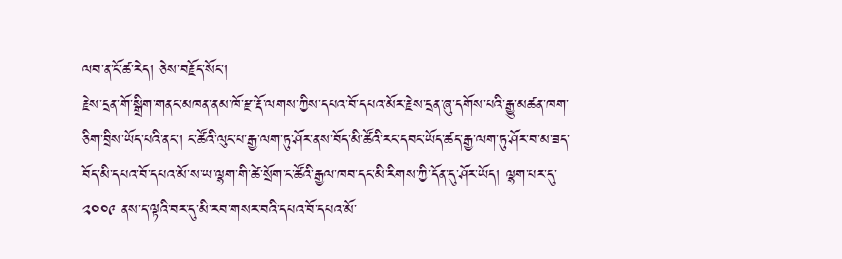ལབ་ན་ངོ་ཚ་རེད། ཅེས་བརྗོད་སོང་།
རྗེས་དྲན་གོ་སྒྲིག་གནང་མཁན་ནམ་ཁོ་རྫ་རྡོ་ལགས་ཀྱིས་དཔའ་བོ་དཔའ་མོར་རྗེས་དྲན་ཞུ་དགོས་པའི་རྒྱུ་མཚན་ཁག་ཅིག་བྲིས་ཡོད་པའི་ནང་། ང་ཚོའི་ལུང་པ་རྒྱ་ལག་ཏུ་ཤོར་ནས་བོད་མི་ཚོའི་རང་དབང་ཡོད་ཚད་རྒྱ་ལག་ཏུ་ཤོར་བ་མ་ཟད་བོད་མི་དཔའ་བོ་དཔའ་མོ་ས་ཡ་ལྷག་གི་ཚེ་སྲོག་ང་ཚོའི་རྒྱལ་ཁབ་དང་མི་རིགས་ཀྱི་དོན་དུ་ཤོར་ཡོད། ལྷག་པར་དུ་ ༢༠༠༩ ནས་ད་ལྟའི་བར་དུ་མི་རབ་གསར་བའི་དཔའ་བོ་དཔའ་མོ་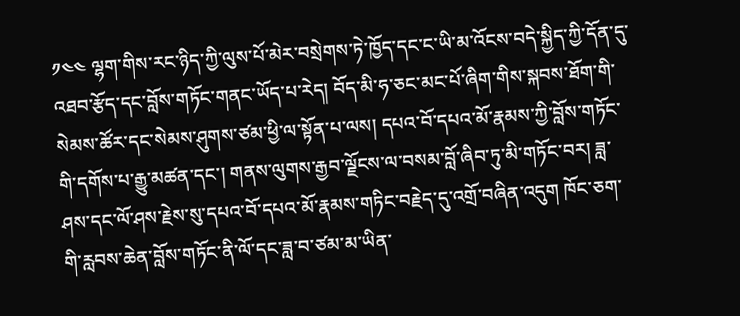༡༤༤ ལྷག་གིས་རང་ཉིད་ཀྱི་ལུས་པོ་མེར་བསྲེགས་ཏེ་ཁྱོད་དང་ང་ཡི་མ་འོངས་བདེ་སྐྱིད་ཀྱི་དོན་དུ་འཐབ་རྩོད་དང་བློས་གཏོང་གནང་ཡོད་པ་རེད། བོད་མི་ཧ་ཅང་མང་པོ་ཞིག་གིས་སྐབས་ཐོག་གི་སེམས་ཚོར་དང་སེམས་ཤུགས་ཙམ་ཕྱི་ལ་སྟོན་པ་ལས། དཔའ་བོ་དཔའ་མོ་རྣམས་ཀྱི་བློས་གཏོང་གི་དགོས་པ་རྒྱུ་མཚན་དང་། གནས་ལུགས་རྒྱབ་ལྗོངས་ལ་བསམ་བློ་ཞིབ་ཏུ་མི་གཏོང་བར། ཟླ་ཤས་དང་ལོ་ཤས་རྗེས་སུ་དཔའ་བོ་དཔའ་མོ་རྣམས་གཏིང་བརྗེད་དུ་འགྲོ་བཞིན་འདུག ཁོང་ཅག་གི་རླབས་ཆེན་བློས་གཏོང་ནི་ལོ་དང་ཟླ་བ་ཙམ་མ་ཡིན་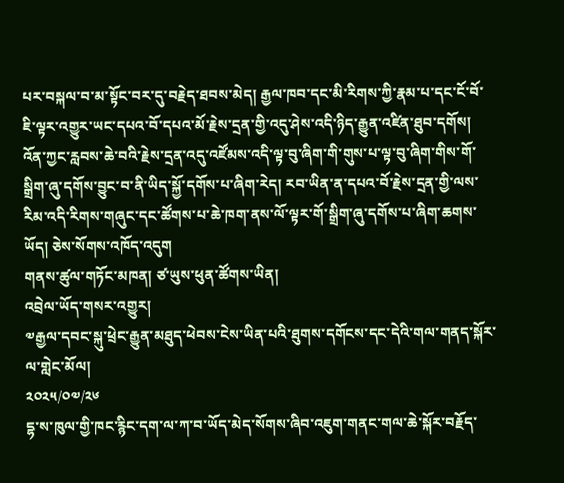པར་བསྐལ་བ་མ་སྟོང་བར་དུ་བརྗེད་ཐབས་མེད། རྒྱལ་ཁབ་དང་མི་རིགས་ཀྱི་རྣམ་པ་དང་ངོ་བོ་ཇི་ལྟར་འགྱུར་ཡང་དཔའ་བོ་དཔའ་མོ་རྗེས་དྲན་གྱི་འདུ་ཤེས་འདི་ཉིད་རྒྱུན་འཛིན་ཐུབ་དགོས། འོན་ཀྱང་རླབས་ཆེ་བའི་རྗེས་དྲན་འདུ་འཛོམས་འདི་ལྟ་བུ་ཞིག་གི་གུས་པ་ལྟ་བུ་ཞིག་གིས་གོ་སྒྲིག་ཞུ་དགོས་བྱུང་བ་ནི་ཡིད་སྐྱོ་དགོས་པ་ཞིག་རེད། རབ་ཡིན་ན་དཔའ་བོ་རྗེས་དྲན་གྱི་ལས་རིམ་འདི་རིགས་གཞུང་དང་ཚོགས་པ་ཆེ་ཁག་ནས་ལོ་ལྟར་གོ་སྒྲིག་ཞུ་དགོས་པ་ཞིག་ཆགས་ཡོད། ཅེས་སོགས་འཁོད་འདུག
གནས་ཚུལ་གཏོང་མཁན། ཙ་ཡུས་ཕུན་ཚོགས་ཡིན།
འབྲེལ་ཡོད་གསར་འགྱུར།
༧རྒྱལ་དབང་སྐུ་ཕྲེང་རྒྱུན་མཐུད་ཕེབས་ངེས་ཡིན་པའི་ཐུགས་དགོངས་དང་དེའི་གལ་གནད་སྐོར་ལ་གླེང་མོལ།
༢༠༢༥/༠༧/༢༦
དྷ་ས་ཁུལ་གྱི་ཁང་རྙིང་དག་ལ་ཀ་བ་ཡོད་མེད་སོགས་ཞིབ་འཇུག་གནང་གལ་ཆེ་སྐོར་བརྗོད་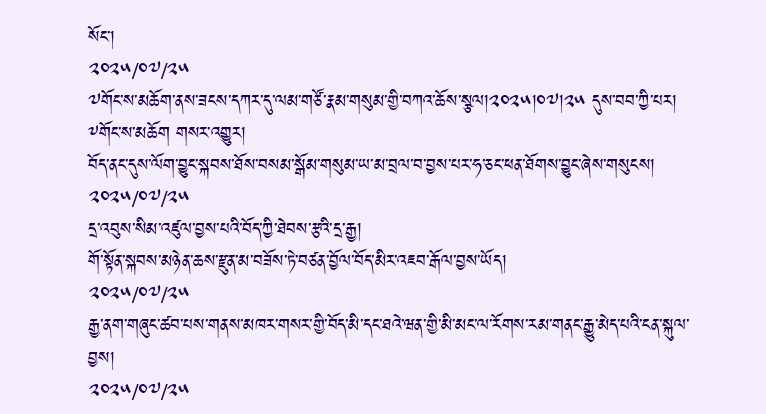སོང་།
༢༠༢༥/༠༧/༢༥
༧གོང་ས་མཆོག་ནས་ཟངས་དཀར་དུ་ལམ་གཙོ་རྣམ་གསུམ་གྱི་བཀའ་ཆོས་སྩལ།༢༠༢༥།༠༧།༢༥ དུས་བབ་ཀྱི་པར།
༸གོང་ས་མཆོག གསར་འགྱུར།
བོད་ནང་དུས་ལོག་བྱུང་སྐབས་ཐོས་བསམ་སྒོམ་གསུམ་ཡ་མ་བྲལ་བ་བྱས་པར་ཧ་ཅང་ཕན་ཐོགས་བྱུང་ཞེས་གསུངས།
༢༠༢༥/༠༧/༢༥
དྲ་འབུས་སིམ་འཛུལ་བྱས་པའི་བོད་ཀྱི་ཐེབས་རྩའི་དྲ་རྒྱ།
གོ་སྟོན་སྐབས་མཉེན་ཆས་རྫུན་མ་བཟོས་ཏེ་བཙན་བྱོལ་བོད་མིར་འཇབ་རྒོལ་བྱས་ཡོད།
༢༠༢༥/༠༧/༢༥
རྒྱ་ནག་གཞུང་ཚབ་པས་གནས་མཁར་གསར་གྱི་བོད་མི་དང་ཐའེ་ཝན་གྱི་མི་མང་ལ་རོགས་རམ་གནང་རྒྱུ་མེད་པའི་ངན་སྐུལ་བྱས།
༢༠༢༥/༠༧/༢༥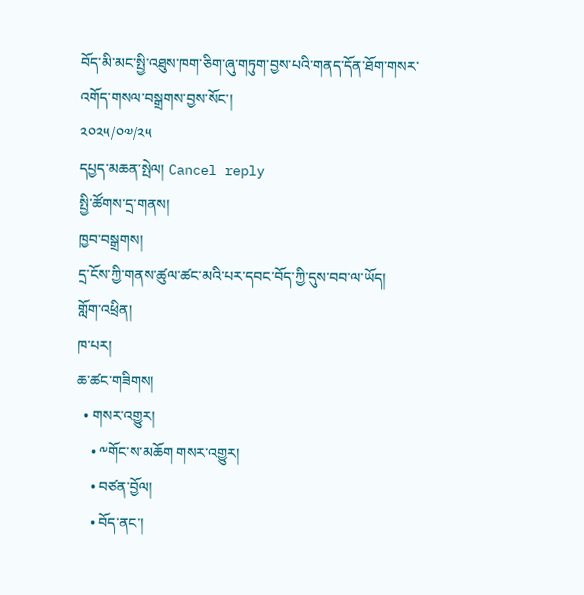བོད་མི་མང་སྤྱི་འཐུས་ཁག་ཅིག་ཞུ་གཏུག་བྱས་པའི་གནད་དོན་ཐོག་གསར་འགོད་གསལ་བསྒྲགས་བྱས་སོང་།
༢༠༢༥/༠༧/༢༥
དཔྱད་མཆན་སྤེལ། Cancel reply
སྤྱི་ཚོགས་དྲ་གནས།
ཁྱབ་བསྒྲགས།
དྲ་ངོས་ཀྱི་གནས་ཚུལ་ཚང་མའི་པར་དབང་བོད་ཀྱི་དུས་བབ་ལ་ཡོད།
གློག་འཕྲིན།
ཁ་པར།
ཆ་ཚང་གཟིགས།
  • གསར་འགྱུར།
    • ༸གོང་ས་མཆོག གསར་འགྱུར།
    • བཙན་བྱོལ།
    • བོད་ནང་།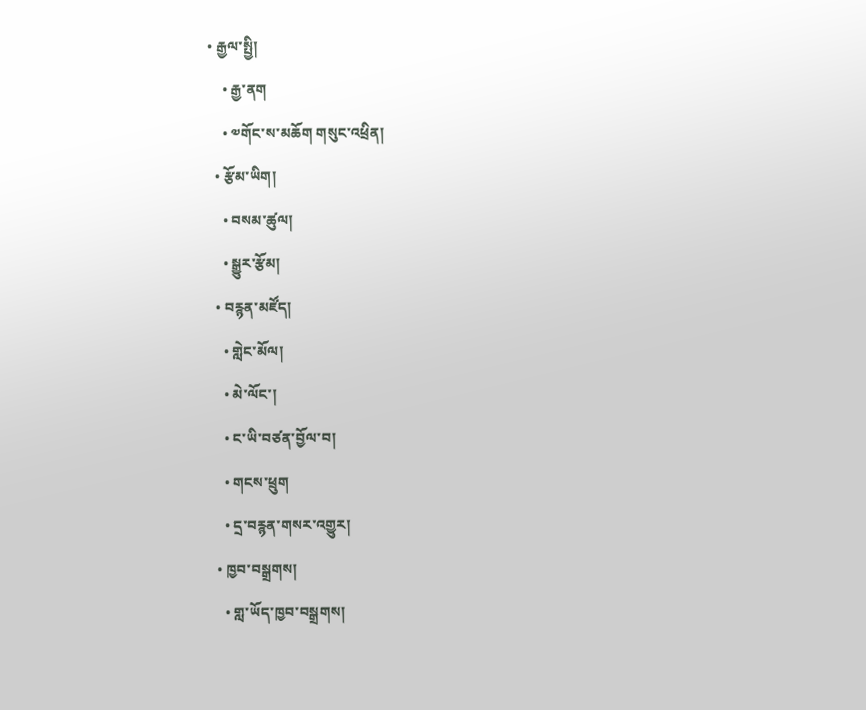• རྒྱལ་སྤྱི།
    • རྒྱ་ནག
    • ༧གོང་ས་མཆོག གསུང་འཕྲིན།
  • རྩོམ་ཡིག།
    • བསམ་ཚུལ།
    • སྒྱུར་རྩོམ།
  • བརྙན་མཛོད།
    • གླེང་མོལ།
    • མེ་ལོང་།
    • ང་ཡི་བཙན་བྱོལ་བ།
    • གངས་ཕྲུག
    • དྲ་བརྙན་གསར་འགྱུར།
  • ཁྱབ་བསྒྲགས།
    • གླ་ཡོད་ཁྱབ་བསྒྲགས།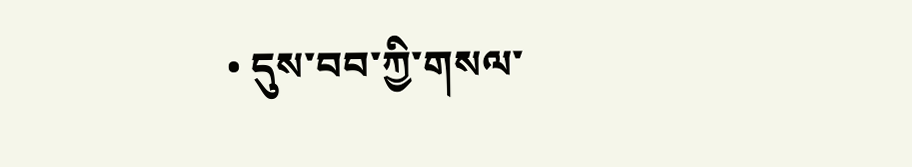• དུས་བབ་ཀྱི་གསལ་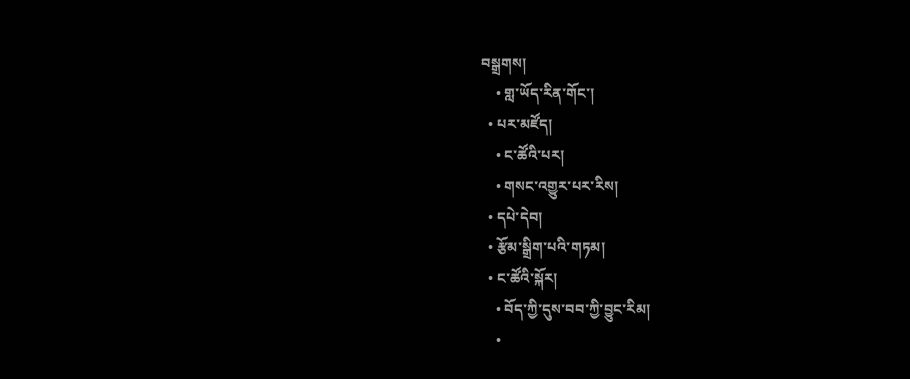བསྒྲགས།
    • གླ་ཡོད་རིན་གོང་།
  • པར་མཛོད།
    • ང་ཚོའི་པར།
    • གསང་འགྱུར་པར་རིས།
  • དཔེ་དེབ།
  • རྩོམ་སྒྲིག་པའི་གཏམ།
  • ང་ཚོའི་སྐོར།
    • བོད་ཀྱི་དུས་བབ་ཀྱི་བྱུང་རིམ།
    •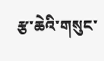རྩ་ཆེའི་གསུང་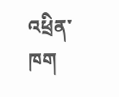འཕྲིན་ཁག